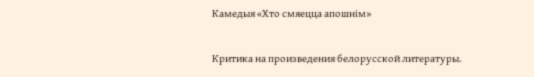Камедыя «Хто смяецца апошнім»

Критика на произведения белорусской литературы.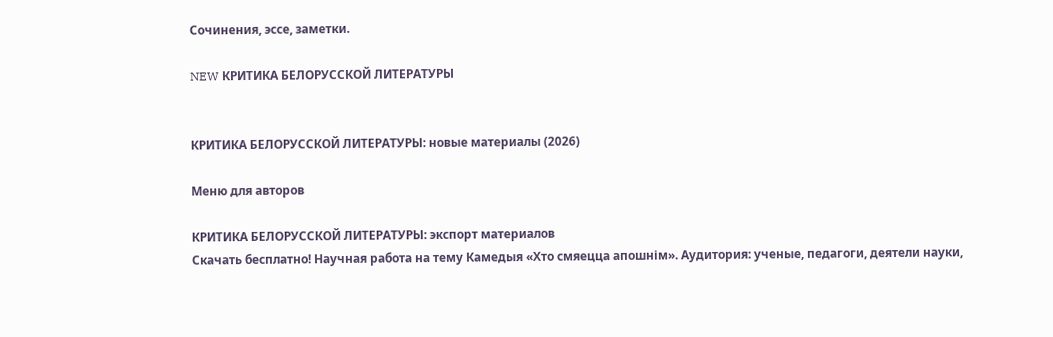Сочинения, эссе, заметки.

NEW КРИТИКА БЕЛОРУССКОЙ ЛИТЕРАТУРЫ


КРИТИКА БЕЛОРУССКОЙ ЛИТЕРАТУРЫ: новые материалы (2026)

Меню для авторов

КРИТИКА БЕЛОРУССКОЙ ЛИТЕРАТУРЫ: экспорт материалов
Скачать бесплатно! Научная работа на тему Камедыя «Хто смяецца апошнім». Аудитория: ученые, педагоги, деятели науки,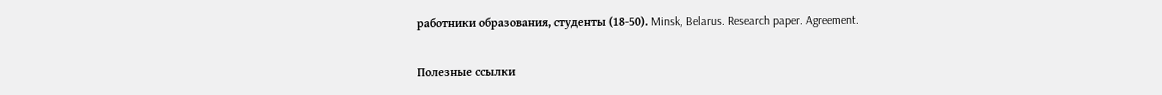работники образования, студенты (18-50). Minsk, Belarus. Research paper. Agreement.

Полезные ссылки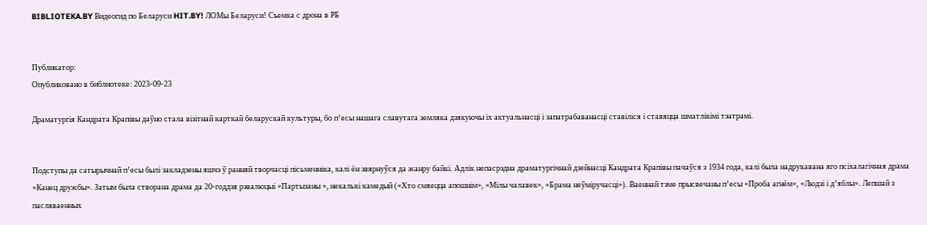BIBLIOTEKA.BY Видеогид по Беларуси HIT.BY! ЛОМы Беларуси! Съемка с дрона в РБ


Публикатор:
Опубликовано в библиотеке: 2023-09-23

Драматургія Кандрата Крапівы даўно стала візітнай карткай беларускай культуры, бо п’есы нашага славутага земляка дзякуючы іх актуальнасці і запатрабаванасці ставіліся і ставяцца шматлікімі тэатрамі.


Подступы да сатырычнай п’есы былі закладзены яшчэ ў ранняй творчасці пісьменніка, калі ён звярнуўся да жанру байкі. Адлік непасрэдна драматургічнай дзейнасці Кандрата Крапівы пачаўся з 1934 года, калі была надрукавана яго псіхалагічная драма «Канец дружбы». Затым была створана драма да 20-годдзя рэвалюцыі «Партызаны », некалькі камедый («Хто смяецца апошнім», «Мілы чалавек», «Брама неўміручасці»). Ваеннай тэме прысвечаны п’есы «Проба агнём», «Людзі і д’яблы». Лепшай з пасляваенных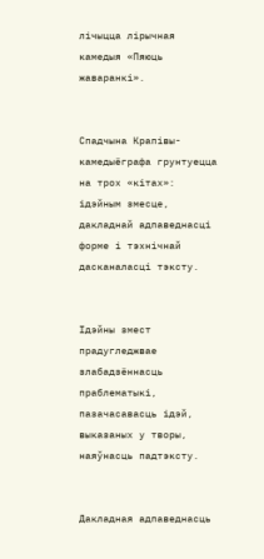лічыцца лірычная камедыя «Пяюць жаваранкі».


Спадчына Крапівы-камедыёграфа грунтуецца на трох «кітах»: ідэйным змесце, дакладнай адпаведнасці форме і тэхнічнай дасканаласці тэксту.


Ідэйны змест прадугледжвае злабадзённасць праблематыкі, пазачасавасць ідэй, выказаных у творы, наяўнасць падтэксту.


Дакладная адпаведнасць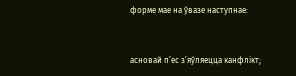форме мае на ўвазе наступнае:


асновай п’ес з’яўляецца канфлікт;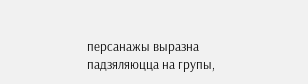персанажы выразна падзяляюцца на групы,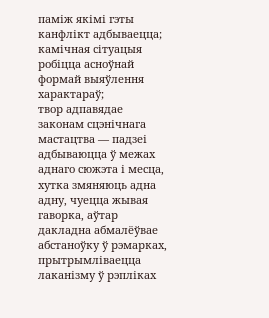паміж якімі гэты канфлікт адбываецца;
кaмiчнaя ciтyaцыя робіцца асноўнай формай выяўлення характараў;
твор адпавядае законам сцэнічнага мастацтва — падзеі адбываюцца ў межах аднаго сюжэта і месца, хутка змяняюць адна адну, чуецца жывая гаворка, аўтар дакладна абмалёўвае абстаноўку ў рэмарках, прытрымліваецца лаканізму ў рэпліках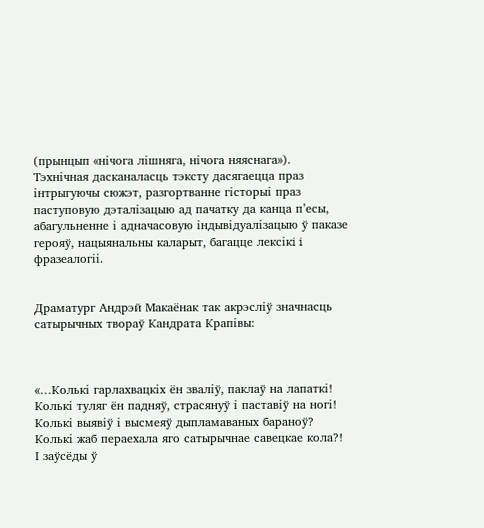(прынцып «нічога лішняга, нічога няяснага»).
Тэхнічная дасканаласць тэксту дасягаецца праз інтрыгуючы сюжэт, разгортванне гісторыі праз паступовую дэталізацыю ад пачатку да канца п’есы, абагульненне і адначасовую індывідуалізацыю ў паказе герояў, нацыянальны каларыт, багацце лексiкi i фразеалогii.


Драматург Андрэй Макаёнак так акрэсліў значнасць сатырычных твораў Кандрата Крапівы:



«…Колькі гарлахвацкіх ён зваліў, паклаў на лапаткі!
Колькі туляг ён падняў, страсянуў і паставіў на ногі!
Колькі выявіў і высмеяў дыпламаваных бараноў?
Колькі жаб пераехала яго сатырычнае савецкае кола?!
І заўсёды ў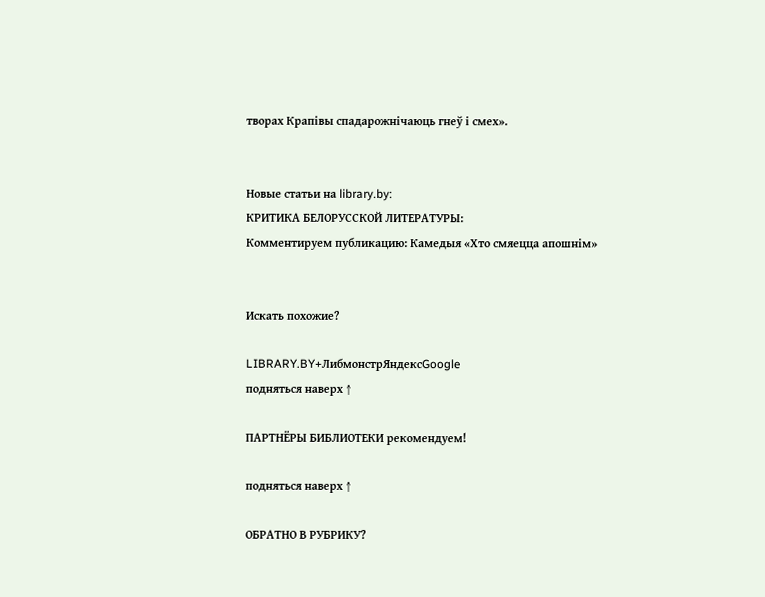творах Крапівы спадарожнічаюць гнеў і смех».


Новые статьи на library.by:
КРИТИКА БЕЛОРУССКОЙ ЛИТЕРАТУРЫ:
Комментируем публикацию: Камедыя «Хто смяецца апошнім»


Искать похожие?

LIBRARY.BY+ЛибмонстрЯндексGoogle
подняться наверх ↑

ПАРТНЁРЫ БИБЛИОТЕКИ рекомендуем!

подняться наверх ↑

ОБРАТНО В РУБРИКУ?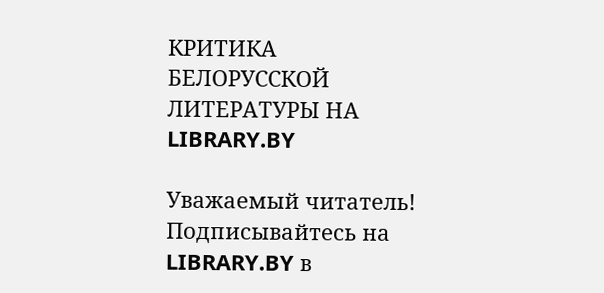КРИТИКА БЕЛОРУССКОЙ ЛИТЕРАТУРЫ НА LIBRARY.BY

Уважаемый читатель! Подписывайтесь на LIBRARY.BY в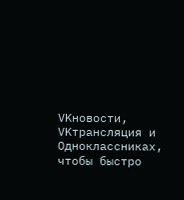VKновости, VKтрансляция и Одноклассниках, чтобы быстро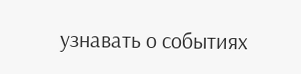узнавать о событиях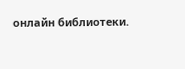онлайн библиотеки.